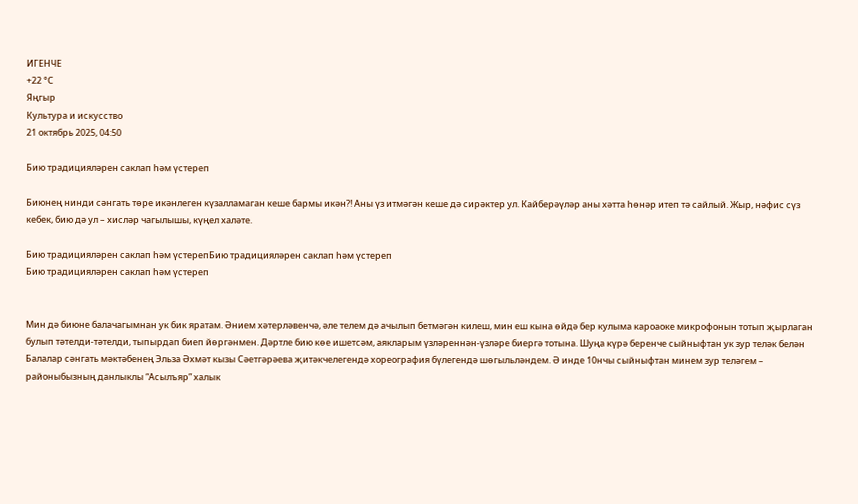ИГЕНЧЕ
+22 °С
Яңгыр
Культура и искусство
21 октябрь 2025, 04:50

Бию традицияләрен саклап һәм үстереп

Биюнең нинди сәнгать төре икәнлеген күзалламаган кеше бармы икән?! Аны үз итмәгән кеше дә сирәктер ул. Кайберәүләр аны хәтта һөнәр итеп тә сайлый. Жыр, нәфис сүз кебек, бию дә ул – хисләр чагылышы, күңел халәте.

Бию традицияләрен саклап һәм үстерепБию традицияләрен саклап һәм үстереп
Бию традицияләрен саклап һәм үстереп


Мин дә биюне балачагымнан ук бик яратам. Әнием хәтерләвенчә, әле телем дә ачылып бетмәгән килеш, мин еш кына өйдә бер кулыма кароаоке микрофонын тотып җырлаган булып тәтелди-тәтелди, тыпырдап биеп йөргәнмен. Дәртле бию көе ишетсәм, аякларым үзләреннән-үзләре биергә тотына. Шуңа күрә беренче сыйныфтан ук зур теләк белән Балалар сәнгать мәктәбенең Эльза Әхмәт кызы Сәетгәрәева җитәкчелегендә хореография бүлегендә шөгыльләндем. Ә инде 10нчы сыйныфтан минем зур теләгем – районыбызның данлыклы “Асылъяр” халык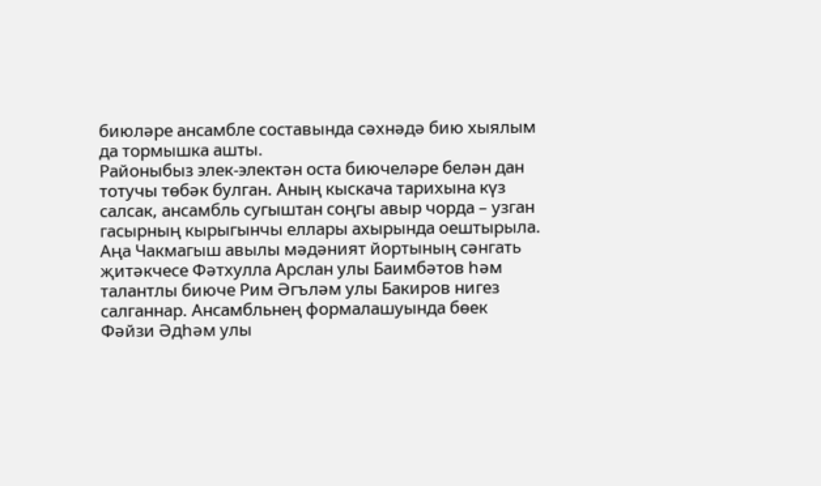биюләре ансамбле составында сәхнәдә бию хыялым да тормышка ашты.
Районыбыз элек-электән оста биючеләре белән дан тотучы төбәк булган. Аның кыскача тарихына күз салсак, ансамбль сугыштан соңгы авыр чорда – узган гасырның кырыгынчы еллары ахырында оештырыла. Аңа Чакмагыш авылы мәдәният йортының сәнгать җитәкчесе Фәтхулла Арслан улы Баимбәтов һәм талантлы биюче Рим Әгъләм улы Бакиров нигез салганнар. Ансамбльнең формалашуында бөек Фәйзи Әдһәм улы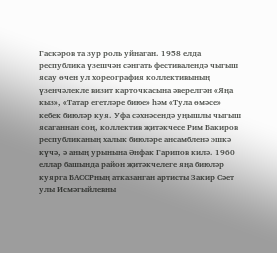Гаскәров та зур роль уйнаган. 1958 елда республика үзешчән сәнгать фестивалендә чыгыш ясау өчен ул хореография коллективының үзенчәлекле визит карточкасына әверелгән «Яңа кыз», «Татар егетләре биюе» һәм «Тула өмәсе» кебек биюләр куя. Уфа сәхнәсендә уңышлы чыгыш ясаганнан соң, коллектив җитәкчесе Рим Бакиров республиканың халык биюләре ансамбленә эшкә күчә, ә аның урынына Әнфак Гарипов килә. 1960 еллар башында район җитәкчелеге яңа биюләр куярга БАССРның атказанган артисты Закир Сәет улы Исмәгыйлевны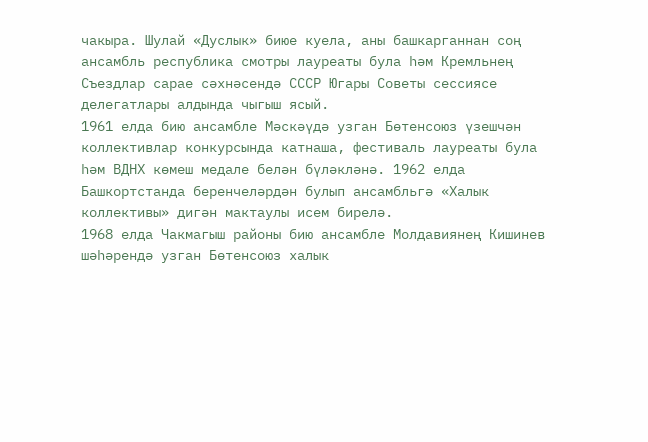чакыра. Шулай «Дуслык» биюе куела, аны башкарганнан соң ансамбль республика смотры лауреаты була һәм Кремльнең Съездлар сарае сәхнәсендә СССР Югары Советы сессиясе делегатлары алдында чыгыш ясый.
1961 елда бию ансамбле Мәскәүдә узган Бөтенсоюз үзешчән коллективлар конкурсында катнаша, фестиваль лауреаты була һәм ВДНХ көмеш медале белән бүләкләнә. 1962 елда Башкортстанда беренчеләрдән булып ансамбльгә «Халык коллективы» дигән мактаулы исем бирелә.
1968 елда Чакмагыш районы бию ансамбле Молдавиянең Кишинев шәһәрендә узган Бөтенсоюз халык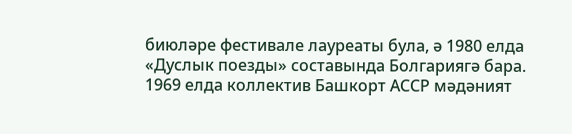биюләре фестивале лауреаты була, ә 1980 елда «Дуслык поезды» составында Болгариягә бара. 1969 елда коллектив Башкорт АССР мәдәният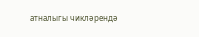атналыгы чикләрендә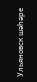Ульяновск шәһәре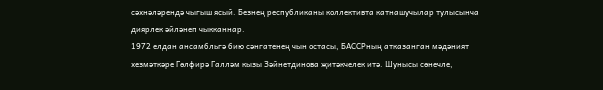сәхнәләрендә чыгыш ясый. Безнең республиканы коллективта катнашучылар тулысынча диярлек әйләнеп чыкканнар.
1972 елдан ансамбльгә бию сәнгатенең чын остасы, БАССРның атказанган мәдәният хезмәткәре Гөлфирә Галләм кызы Зәйнетдинова җитәкчелек итә. Шунысы сөнечле,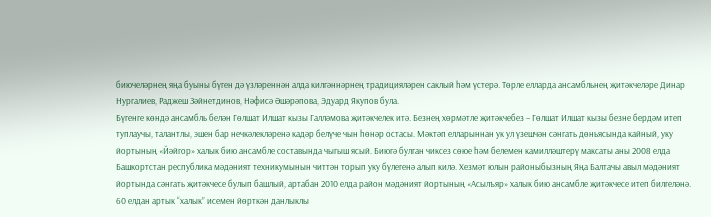биючеләрнең яңа буыны бүген дә үзләреннән алда килгәннәрнең традицияләрен саклый һәм үстерә. Төрле елларда ансамбльнең җитәкчеләре Динар Нургалиев, Раджеш Зәйнетдинов, Нәфисә Әшәрәпова, Эдуард Якупов була.
Бүгенге көндә ансамбль белән Гөлшат Илшат кызы Галләмова җитәкчелек итә. Безнең хөрмәтле җитәкчебез – Гөлшат Илшат кызы безне бердәм итеп туплаучы, талантлы, эшен бар нечкәлекләренә кадәр белүче чын һөнәр остасы. Мәктәп елларыннан ук ул үзешчән сәнгать дөньясында кайный, уку йортының «Йәйгор» халык бию ансамбле составында чыгыш ясый. Биюгә булган чиксез сөюе һәм белемен камилләштерү максаты аны 2008 елда Башкортстан республика мәдәният техникумынын читтән торып уку бүлегенә алып килә. Хезмәт юлын районыбызның Яңа Балтачы авыл мәдәният йортында сәнгать җитәкчесе булып башлый, артабан 2010 елда район мәдәният йортының «Асылъяр» халык бию ансамбле җитәкчесе итеп билгеләнә.
60 елдан артык “халык” исемен йөрткән данлыклы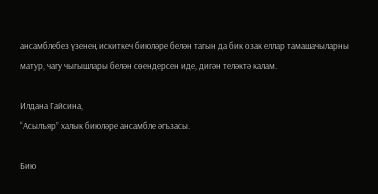ансамблебез үзенең искиткеч биюләре белән тагын да бик озак еллар тамашачыларны матур, чагу чыгышлары белән сөендерсен иде, дигән теләктә калам.

Илдана Гайсина,
“Асылъяр” халык биюләре ансамбле әгъзасы.

Бию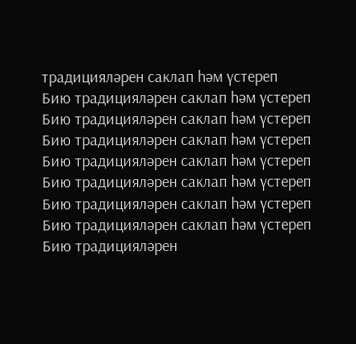традицияләрен саклап һәм үстереп
Бию традицияләрен саклап һәм үстереп
Бию традицияләрен саклап һәм үстереп
Бию традицияләрен саклап һәм үстереп
Бию традицияләрен саклап һәм үстереп
Бию традицияләрен саклап һәм үстереп
Бию традицияләрен саклап һәм үстереп
Бию традицияләрен саклап һәм үстереп
Бию традицияләрен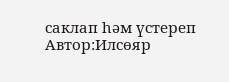саклап һәм үстереп
Автор:Илсөяр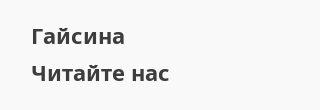Гайсина
Читайте нас